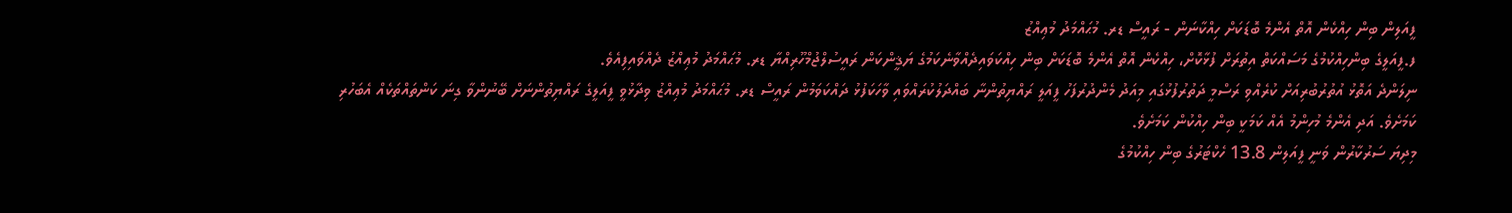ފީއަލިން ބިން ހިއްކެން އޮތް އެންމެ ބޮޑަކަށް ހިއްކާނަން - ރައީސް ޑރ. މުޙައްމަދު މުޢިއްޒު
ފ.ފީއަލީގެ ބިންހިއްކުމުގެ މަސައްކަތް އިތުރަށް ފުޅާކޮށް، ހިއްކެން އޮތް އެންމެ ބޮޑަކަށް ބިން ހިއްކަވައިދެއްވާނެކަމުގެ ޔަޤީންކަން ރައީސުލްޖުމްހޫރިއްޔާ ޑރ. މުޙައްމަދު މުޢިއްޒު ދެއްވައިފިއެވެ.
ނިލަންދެ އަތޮޅު އުތުރުބުރިއަށް ކުރެއްވި ރަސްމީ ދަތުރުފުޅުގައި މިއަދު މެންދުރުފަހު ފީއަލީ ރައްޔިތުންނާ ބައްދަލުކުރައްވައި ވާހަކަފުޅު ދައްކަވަމުން ރައީސް ޑރ. މުޙައްމަދު މުޢިއްޒު ވިދާޅުވީ ފީއަލީގެ ރައްޔިތުންނަށް ބޭނުންވާ ގިނަ ކަންތައްތަކެއް އެބަހުރި ކަމަށެވެ. އަދި އެންމެ މުހިންމު އެއް ކަމަކީ ބިން ހިއްކުން ކަމަށެވެ.
މިދިޔަ ސަރުކާރުން ވަނީ ފީއަލިން 13.8 ހެކްޓަރުގެ ބިން ހިއްކުމުގެ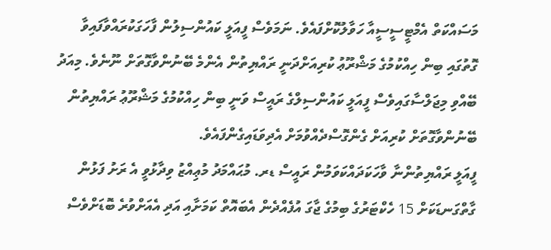މަސައްކަތް އެމްޓީސީސީއާ ހަވާލުކޮށްފައެވެ. ނަމަވެސް ފީއަލީ ކައުންސިލުން ފާހަގަކުރައްވާފައިވާ ގޮތުގައި ބިން ހިއްކުމުގެ މަޝްރޫޢު ކުރިއަށްދަނީ ރައްޔިތުން އެންމެ ބޭނުންވާގޮތަށް ނޫނެވެ. މިއަދު ބޭއްވި މިޖަލްސާގައިވެސް ފީއަލީ ކައުންސިލްގެ ރައީސް ވަނީ ބިން ހިއްކުމުގެ މަޝްރޫޢު ރައްޔިތުން ބޭނުންވާގޮތަށް ކުރިއަށް ގެންގޮސްދެއްވުމަށް އެދިވަޑައިގެންފައެވެ.
ފީއަލީ ރައްޔިތުންނާ ވާހަކަދައްކަވަމުން ރައީސް ޑރ. މުޙައްމަދު މުޢިއްޒު ވިދާޅުވީ އެ ރަށު ފަޅުން ގާތްގަނޑަކަށް 15 ހެކްޓަރުގެ ބިމުގެ ޖާގަ އުފެއްދެން އެބައޮތް ކަމަށާއި އަދި އެއަށްވުރެ ބޮޑަށްވެސް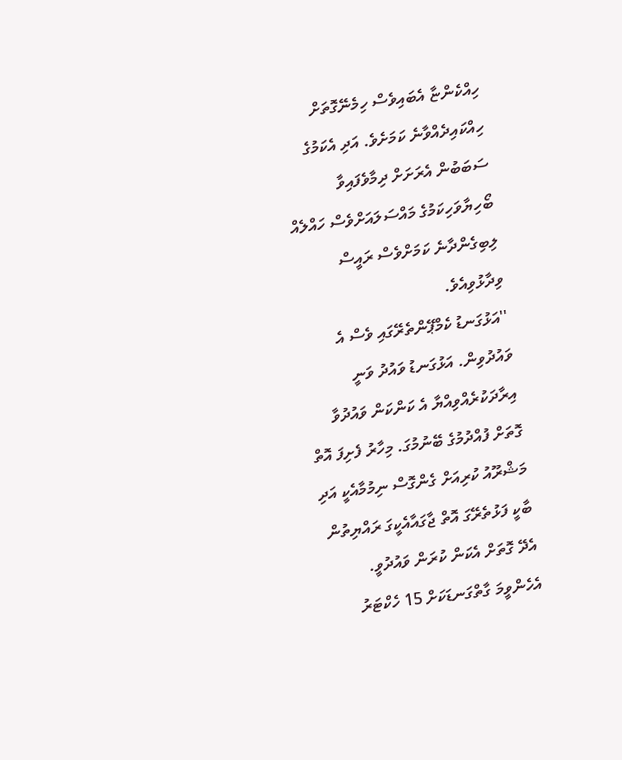ހިއްކެންޏާ އެބައިވެސް ހިމެނޭގޮތަށް ހިއްކައިދެއްވާނެ ކަމަށެވެ. އަދި އެކަމުގެ ސަބަބުން އެރަށަށް ދިމާވެފައިވާ ބޯހިޔާވަހިކަމުގެ މައްސަލައަށްވެސް ހައްލެއް ލިބިގެންދާނެ ކަމަށްވެސް ރައީސް ވިދާޅުވިއެވެ.
''އަޅުގަނޑު ކެމްޕޭންތެރޭގައި ވެސް އެ ވައުދުވިން. އަޅުގަނޑު ވައުދު ވަނީ އިރާދަކުރެއްވިއްޔާ އެ ކަންކަން ވައުދުވާ ގޮތަށް ފުއްދުމުގެ ބޭނުމުގަ. މިހާރު ފެށިފަ އޮތް މަޝްރޫއު ކުރިއަށް ގެންގޮސް ނިމުމާއެކީ އަދި ބާކީ ފަޅުތެރޭގަ އޮތް ޖާގައާއެކީގަ ރައްޔިތުން އެދޭ ގޮތަށް އެކަން ކުރަން ވައުދުވީ. އެހެންވީމަ ގާތްގަނޑަކަށް 15 ހެކްޓަރު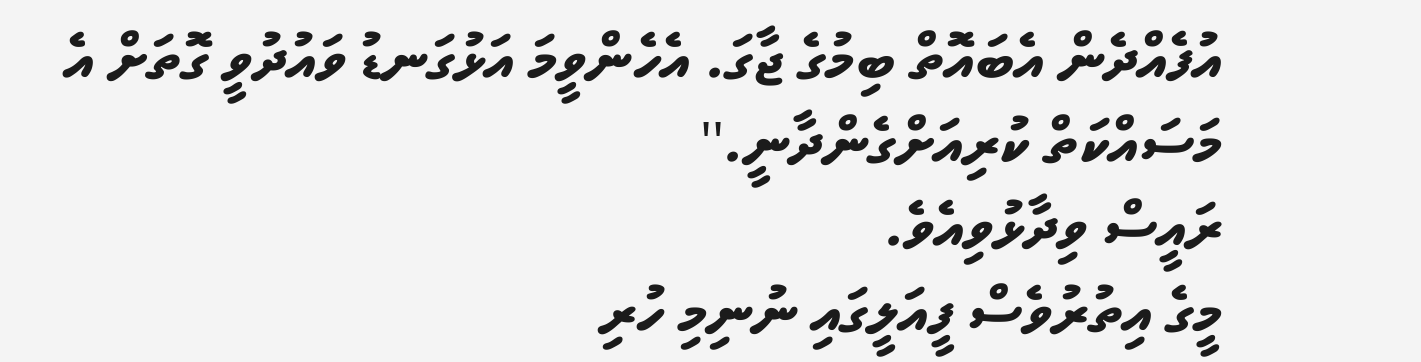އުފެއްދެން އެބައޮތް ބިމުގެ ޖާގަ. އެހެންވީމަ އަޅުގަނޑު ވައުދުވީ ގޮތަށް އެ މަސައްކަތް ކުރިއަށްގެންދާނީ.''
ރައީސް ވިދާޅުވިއެވެ.
މީގެ އިތުރުވެސް ފީއަލީގައި ނުނިމި ހުރި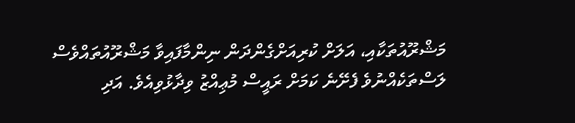މަޝްރޫއުތަކާއި، އަލަށް ކުރިއަށްގެންދަން ނިންމާފައިވާ މަޝްރޫއުތައްވެސް ލަސްތަކެއްނުވެ ފެށޭނެ ކަމަށް ރައީސް މުޢިއްޒު ވިދާޅުވިއެވެ. އަދި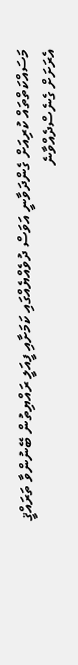މަސައްކަތްތައް ކުރިއަށް ގެންދަވާނީ އަވަސް ދުވެއްޔެއްގައި ކަމަށާއި ފީއަލީ ރައްޔިތުން ބޭނުންވާ ތަރައްޤީ އެރަށަށް ގެނެސްދެއްވާނެ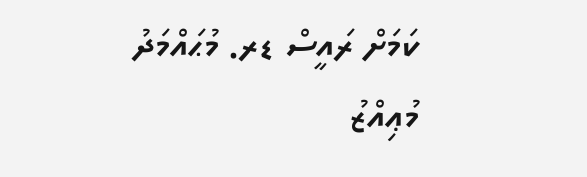ކަމަށް ރައީސް ޑރ. މުޙައްމަދު މުޢިއްޒު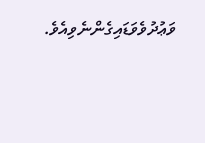ވަޢުދުވެވަޑައިގެންނެވިއެވެ.